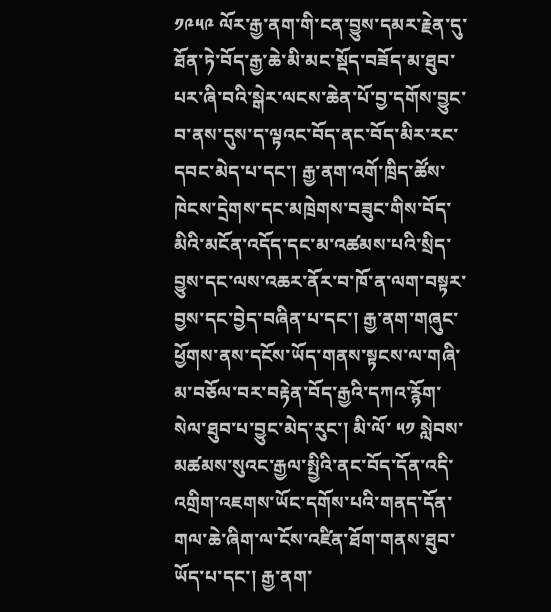༡༩༥༩ ལོར་རྒྱ་ནག་གི་ངན་བྱུས་དམར་རྗེན་དུ་ཐོན་ཏེ་བོད་རྒྱ་ཆེ་མི་མང་སྡོད་བཟོད་མ་ཐུབ་པར་ཞི་བའི་སྒེར་ལངས་ཆེན་པོ་བྱ་དགོས་བྱུང་བ་ནས་དུས་ད་ལྟའང་བོད་ནང་བོད་མིར་རང་དབང་མེད་པ་དང་། རྒྱ་ནག་འགོ་ཁྲིད་ཚོས་ཁེངས་དྲེགས་དང་མཁྲེགས་བཟུང་གིས་བོད་མིའི་མངོན་འདོད་དང་མ་འཚམས་པའི་སྲིད་བྱུས་དང་ལས་འཆར་ནོར་བ་ཁོ་ན་ལག་བསྟར་བྱས་དང་བྱེད་བཞིན་པ་དང་། རྒྱ་ནག་གཞུང་ཕྱོགས་ནས་དངོས་ཡོད་གནས་སྟངས་ལ་གཞི་མ་བཅོལ་བར་བརྟེན་བོད་རྒྱའི་དཀའ་རྙོག་སེལ་ཐུབ་པ་བྱུང་མེད་རུང་། མི་ལོ་ ༥༡ སླེབས་མཚམས་སུའང་རྒྱལ་སྤྱིའི་ནང་བོད་དོན་འདི་འགྲིག་འཇགས་ཡོང་དགོས་པའི་གནད་དོན་གལ་ཆེ་ཞིག་ལ་ངོས་འཛིན་ཐོག་གནས་ཐུབ་ཡོད་པ་དང་། རྒྱ་ནག་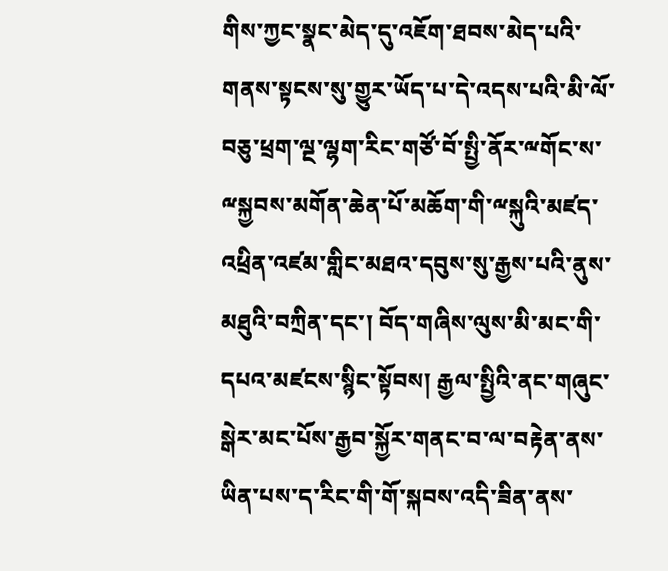གིས་ཀྱང་སྣང་མེད་དུ་འཇོག་ཐབས་མེད་པའི་གནས་སྟངས་སུ་གྱུར་ཡོད་པ་དེ་འདས་པའི་མི་ལོ་བཅུ་ཕྲག་ལྔ་ལྷག་རིང་གཙོ་བོ་སྤྱི་ནོར་ྋགོང་ས་ྋསྐྱབས་མགོན་ཆེན་པོ་མཆོག་གི་ྋསྐུའི་མཛད་འཕྲིན་འཛམ་གླིང་མཐའ་དབུས་སུ་རྒྱས་པའི་ནུས་མཐུའི་བཀྲིན་དང་། བོད་གཞིས་ལུས་མི་མང་གི་དཔའ་མཛངས་སྙིང་སྟོབས། རྒྱལ་སྤྱིའི་ནང་གཞུང་སྒེར་མང་པོས་རྒྱབ་སྐྱོར་གནང་བ་ལ་བརྟེན་ནས་ཡིན་པས་ད་རིང་གི་གོ་སྐབས་འདི་ཟིན་ནས་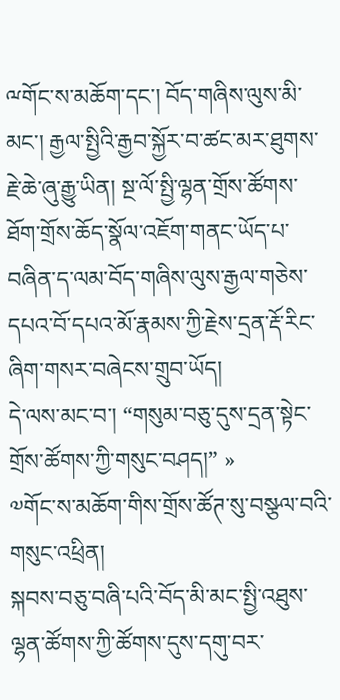ྋགོང་ས་མཆོག་དང་། བོད་གཞིས་ལུས་མི་མང་། རྒྱལ་སྤྱིའི་རྒྱབ་སྐྱོར་བ་ཚང་མར་ཐུགས་རྗེ་ཆེ་ཞུ་རྒྱུ་ཡིན། སྔ་ལོ་སྤྱི་ལྷན་གྲོས་ཚོགས་ཐོག་གྲོས་ཆོད་སྣོལ་འཇོག་གནང་ཡོད་པ་བཞིན་ད་ལམ་བོད་གཞིས་ལུས་རྒྱལ་གཅེས་དཔའ་བོ་དཔའ་མོ་རྣམས་ཀྱི་རྗེས་དྲན་རྡོ་རིང་ཞིག་གསར་བཞེངས་གྲུབ་ཡོད།
དེ་ལས་མང་བ་། “གསུམ་བཅུ་དུས་དྲན་སྟེང་གྲོས་ཚོགས་ཀྱི་གསུང་བཤད།” »
༧གོང་ས་མཆོག་གིས་གྲོས་ཚོཊ་སུ་བསྩལ་བའི་གསུང་འཕྲིན།
སྐབས་བཅུ་བཞི་པའི་བོད་མི་མང་སྤྱི་འཐུས་ལྷན་ཚོགས་ཀྱི་ཚོགས་དུས་དགུ་བར་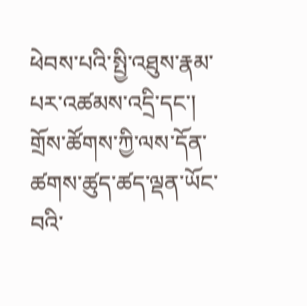ཕེབས་པའི་སྤྱི་འཐུས་རྣམ་པར་འཚམས་འདྲི་དང་། གྲོས་ཚོགས་ཀྱི་ལས་དོན་ཚགས་ཚུད་ཚད་ལྡན་ཡོང་བའི་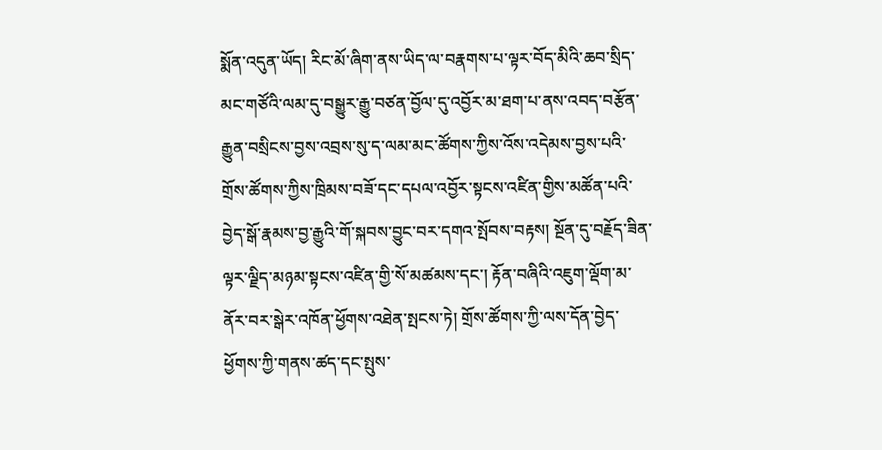སྨོན་འདུན་ཡོད། རིང་མོ་ཞིག་ནས་ཡིད་ལ་བརྣགས་པ་ལྟར་བོད་མིའི་ཆབ་སྲིད་མང་གཙོའི་ལམ་དུ་བསྒྱུར་རྒྱུ་བཙན་བྱོལ་དུ་འབྱོར་མ་ཐག་པ་ནས་འབད་བརྩོན་རྒྱུན་བསྲིངས་བྱས་འབྲས་སུ་ད་ལམ་མང་ཚོགས་ཀྱིས་འོས་འདེམས་བྱས་པའི་གྲོས་ཚོགས་ཀྱིས་ཁྲིམས་བཟོ་དང་དཔལ་འབྱོར་སྟངས་འཛིན་གྱིས་མཚོན་པའི་བྱེད་སྒོ་རྣམས་བྱ་རྒྱུའི་གོ་སྐབས་བྱུང་བར་དགའ་སྤོབས་བརྟས། སྔོན་དུ་བརྗོད་ཟིན་ལྟར་ལྗིད་མཉམ་སྟངས་འཛིན་གྱི་སོ་མཚམས་དང་། རྟོན་བཞིའི་འཇུག་ལྡོག་མ་ནོར་བར་སྒེར་འཁོན་ཕྱོགས་འཐེན་སྤངས་ཏེ། གྲོས་ཚོགས་ཀྱི་ལས་དོན་བྱེད་ཕྱོགས་ཀྱི་གནས་ཚད་དང་སྤུས་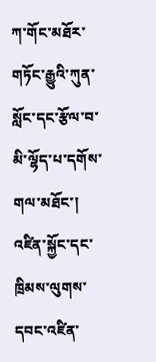ཀ་གོང་མཐོར་གཏོང་རྒྱུའི་ཀུན་སློང་དང་རྩོལ་བ་མི་ལྷོད་པ་དགོས་གལ་མཐོང་། འཛིན་སྐྱོང་དང་ཁྲིམས་ལུགས་དབང་འཛིན་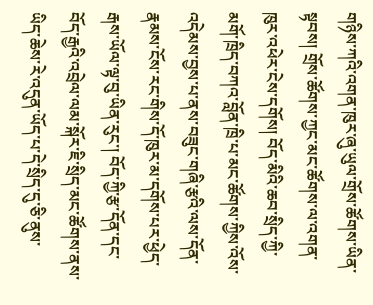གཉིས་ཀའི་འགན་ཁུར་ཞུ་ཡུལ་གྲོས་ཚོགས་ཡིན་སྟབས། གྲོས་ཚོགས་ཀྱང་མང་ཚོགས་ལ་འགན་ཁུར་འཕེར་ངེས་དགོས། བོད་མིའི་ཆབ་སྲིད་ཀྱི་མགོ་ཁྲིད་བཀའ་བློན་ཁྲི་པ་མང་ཚོགས་ཀྱིས་འོས་འདེམས་བྱས་པ་ནས་བཟུང་གཞི་རྩའི་ལས་དོན་རྣམས་ངོས་རང་གིས་དོ་ཁུར་མ་དགོས་པར་ཕྱེད་རྒས་ཡོལ་ལྟ་བུ་ཡིན་རུང་། བོད་ཀྱི་རྩ་དོན་དང་བོད་རྒྱའི་འབྲེལ་ལམ་སྐོར་ཇི་སྲིད་མང་ཚོགས་ནས་ཡིད་ཆེས་རེ་འདུན་ཡོད་པ་དེ་སྲིད་དུ་ཅི་ནུས་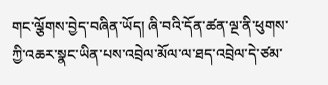གང་ལྕོགས་བྱེད་བཞིན་ཡོད། ཞི་བའི་དོན་ཚན་ལྔ་ནི་ཕུགས་ཀྱི་འཆར་སྣང་ཡིན་པས་འབྲེལ་མོལ་ལ་ཐད་འབྲེལ་དེ་ཙམ་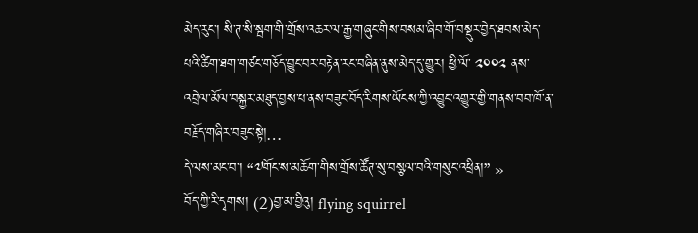མེད་རུང་། སི་ཊ་སི་སྦག་གི་གྲོས་འཆར་ལ་རྒྱ་གཞུང་གིས་བསམ་ཞིབ་གོ་བསྡུར་བྱེད་ཐབས་མེད་པའི་ཚིག་ཐག་གཙང་གཅོད་བྱུང་བར་བརྟེན་རང་བཞིན་ནུས་མེད་དུ་གྱུར། ཕྱི་ལོ་ ༢༠༠༢ ནས་འབྲེལ་མོལ་བསྐྱར་མཐུད་བྱས་པ་ནས་བཟུང་བོད་རིགས་ཡོངས་ཀྱི་འབྱུང་འགྱུར་གྱི་གནས་བབ་ཁོ་ན་བརྗོད་གཞིར་བཟུང་སྟེ།…
དེ་ལས་མང་བ་། “༧གོང་ས་མཆོག་གིས་གྲོས་ཚོཊ་སུ་བསྩལ་བའི་གསུང་འཕྲིན།” »
བོད་ཀྱི་རི་དྭགས། (2)བྱ་མ་བྱིའུ། flying squirrel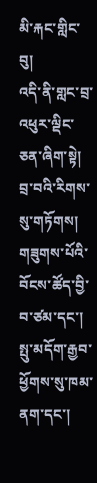མི་རྐང་གླིང་བུ།
འདི་ནི་གླང་བྲ་འཕུར་ལྡིང་ཅན་ཞིག་སྟེ། བྲ་བའི་རིགས་སུ་གཏོགས། གཟུགས་པོའི་བོངས་ཚོད་བྱི་བ་ཙམ་དང་། སྤུ་མདོག་རྒྱབ་ཕྱོགས་སུ་ཁམ་ནག་དང་།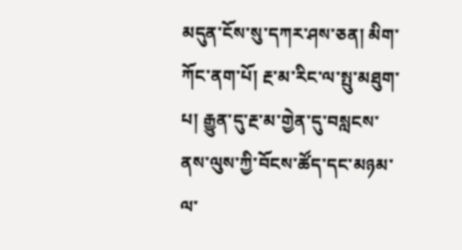མདུན་ངོས་སུ་དཀར་ཤས་ཅན། མིག་ཀོང་ནག་པོ། རྔ་མ་རིང་ལ་སྤུ་མཐུག་པ། རྒྱུན་དུ་རྔ་མ་གྱེན་དུ་བསླངས་ནས་ལུས་ཀྱི་བོངས་ཚོད་དང་མཉམ་ལ་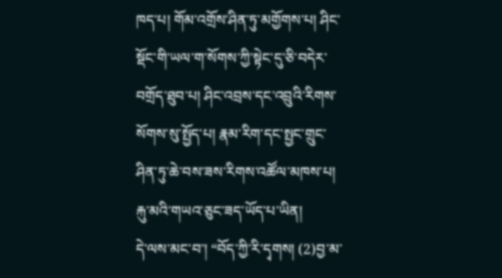ཁད་པ། གོམ་འགྲོས་ཤིན་ཏུ་མགྱོགས་པ། ཤིང་སྡོང་གི་ཡལ་ག་སོགས་ཀྱི་སྟེང་དུ་ཅི་བདེར་བགྲོད་ཐུབ་པ། ཤིང་འབྲས་དང་འབྲུའི་རིགས་སོགས་སུ་སྤྱོད་པ། རྣམ་རིག་དང་སྤྱང་གྲུང་ཤིན་ཏུ་ཆེ་བས་ཟས་རིགས་འཚོལ་མཁས་པ། རྐུ་མའི་གཡའ་ཅུང་ཟད་ཡོད་པ་ཡིན།
དེ་ལས་མང་བ་། “བོད་ཀྱི་རི་དྭགས། (2)བྱ་མ་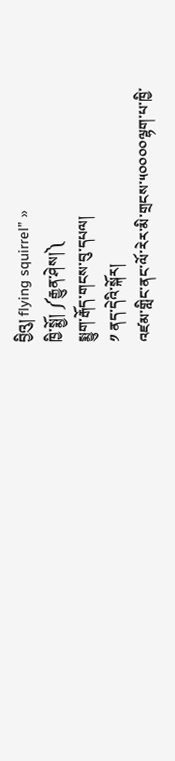བྱིའུ། flying squirrel” »
ཁྱི་སྨྱོ། ༼རྒྱུན་ཤེས།༽
སྨྱུག་རྒོད་གངས་བུ་དཔལ།
༡ ནད་དེའི་སྐོར།
འཛམ་གླིང་ནང་ལོ་རེར་མི་གྲངས་༥༠༠༠༠ལྷག་པ་ཁྱི་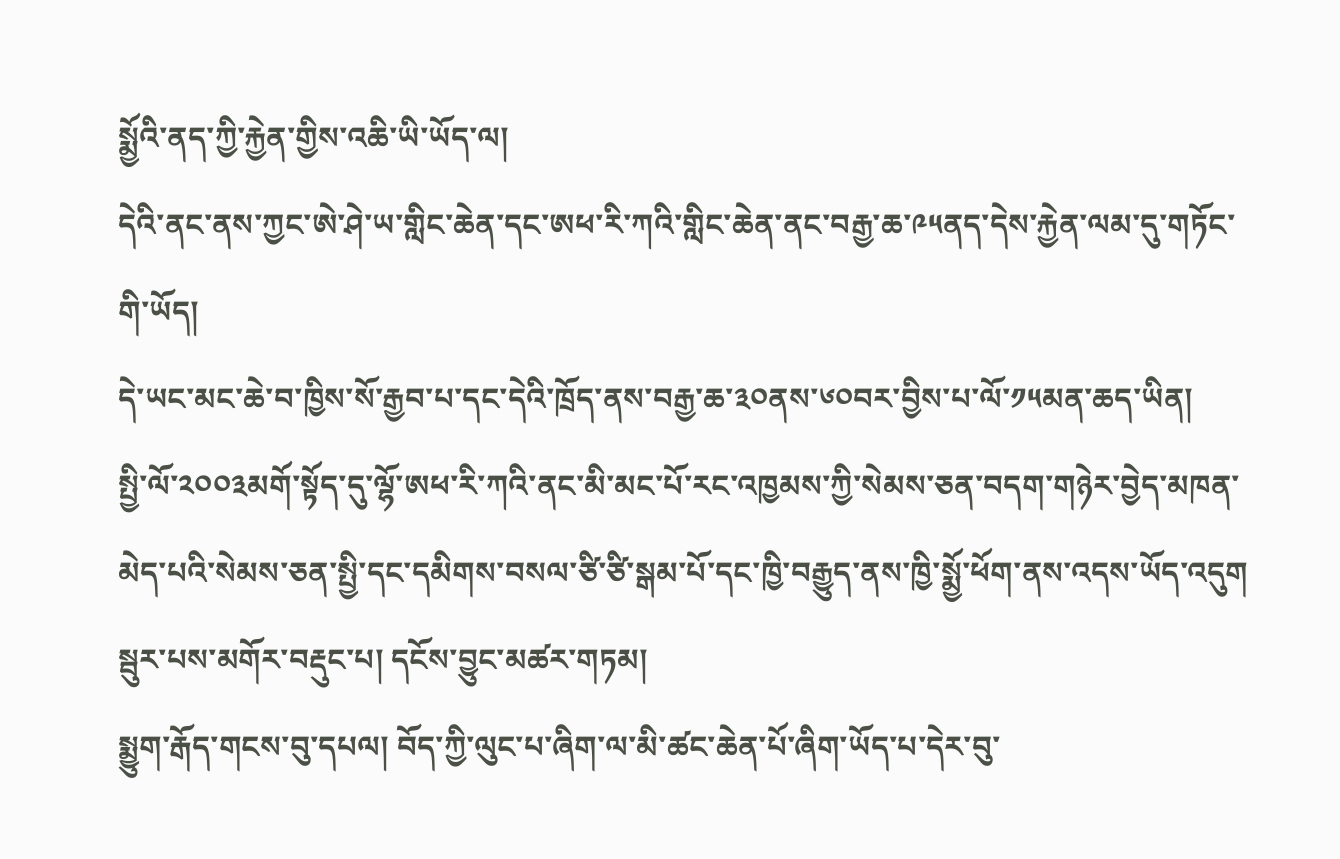སྨྱོའི་ནད་ཀྱི་རྐྱེན་གྱིས་འཆི་ཡི་ཡོད་ལ།
དེའི་ནང་ནས་ཀྱང་ཨེ་ཤེ་ཡ་གླིང་ཆེན་དང་ཨཕ་རི་ཀའི་གླིང་ཆེན་ནང་བརྒྱ་ཆ་༩༥ནད་དེས་རྐྱེན་ལམ་དུ་གཏོང་གི་ཡོད།
དེ་ཡང་མང་ཆེ་བ་ཁྱིས་སོ་རྒྱབ་པ་དང་དེའི་ཁྲོད་ནས་བརྒྱ་ཆ་༣༠ནས་༦༠བར་བྱིས་པ་ལོ་༡༥མན་ཆད་ཡིན།
སྤྱི་ལོ་༢༠༠༣མགོ་སྟོད་དུ་ལྷོ་ཨཕ་རི་ཀའི་ནང་མི་མང་པོ་རང་འཁྱམས་ཀྱི་སེམས་ཅན་བདག་གཉེར་བྱེད་མཁན་མེད་པའི་སེམས་ཅན་སྤྱི་དང་དམིགས་བསལ་ཙི་ཙི་སྒམ་པོ་དང་ཁྱི་བརྒྱུད་ནས་ཁྱི་སྨྱོ་ཕོག་ནས་འདས་ཡོད་འདུག
སྦུར་པས་མགོར་བརྡུང་པ། དངོས་བྱུང་མཚར་གཏམ།
སྨྱུག་རྒོད་གངས་བུ་དཔལ། བོད་ཀྱི་ལུང་པ་ཞིག་ལ་མི་ཚང་ཆེན་པོ་ཞིག་ཡོད་པ་དེར་བུ་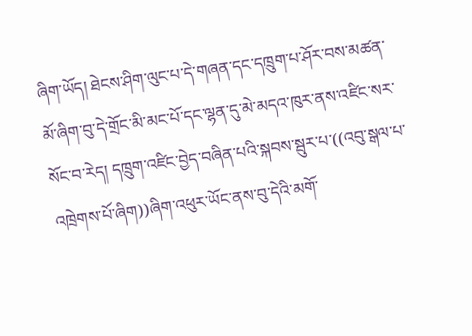ཞིག་ཡོད། ཐེངས་ཤིག་ལུང་པ་དེ་གཞན་དང་དཁྲུག་པ་ཤོར་བས་མཚན་མོ་ཞིག་བུ་དེ་གྲོང་མི་མང་པོ་དང་ལྷན་དུ་མེ་མདའ་ཁུར་ནས་འཛིང་སར་སོང་བ་རེད། དཁྲུག་འཛིང་བྱེད་བཞིན་པའི་སྐབས་སྦུར་པ་((འབུ་སྒལ་པ་འཁྲེགས་པོ་ཞིག))ཞིག་འཕུར་ཡོང་ནས་བུ་དེའི་མགོ་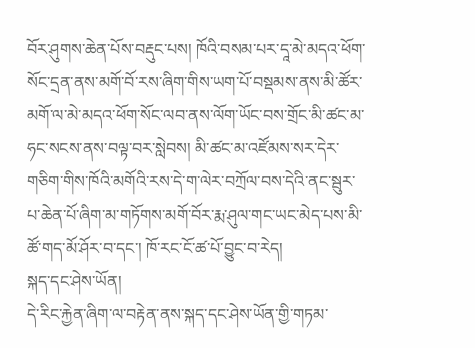བོར་ཤུགས་ཆེན་པོས་བརྡུང་པས། ཁོའི་བསམ་པར་དཱ་མེ་མདའ་ཕོག་སོང་དྲན་ནས་མགོ་བོ་རས་ཞིག་གིས་ཡག་པོ་བསྡམས་ནས་མི་ཚོར་མགོ་ལ་མེ་མདའ་ཕོག་སོང་ལབ་ནས་ལོག་ཡོང་བས་གྲོང་མི་ཚང་མ་ཧང་སངས་ནས་བལྟ་བར་སླེབས། མི་ཚང་མ་འཛོམས་སར་དེར་གཅིག་གིས་ཁོའི་མགོའི་རས་དེ་ག་ལེར་བཀྲོལ་བས་དེའི་ནང་སྦུར་པ་ཆེན་པོ་ཞིག་མ་གཏོགས་མགོ་བོར་རྨ་ཤུལ་གང་ཡང་མེད་པས་མི་ཚོ་གད་མོ་ཤོར་བ་དང་། ཁོ་རང་ངོ་ཚ་པོ་བྱུང་བ་རེད།
སྐད་དང་ཤེས་ཡོན།
དེ་རིང་རྐྱེན་ཞིག་ལ་བརྟེན་ནས་སྐད་དང་ཤེས་ཡོན་གྱི་གཏམ་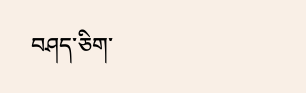བཤད་ཅིག་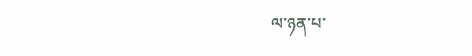ལ་ཉན་པ་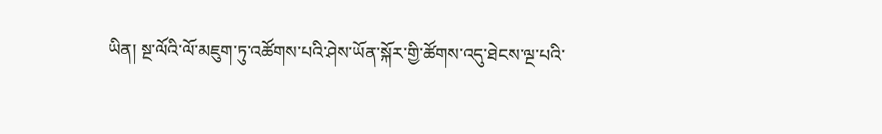ཡིན། སྔ་ལོའི་ལོ་མཇུག་ཏུ་འཚོགས་པའི་ཤེས་ཡོན་སྐོར་གྱི་ཚོགས་འདུ་ཐེངས་ལྔ་པའི་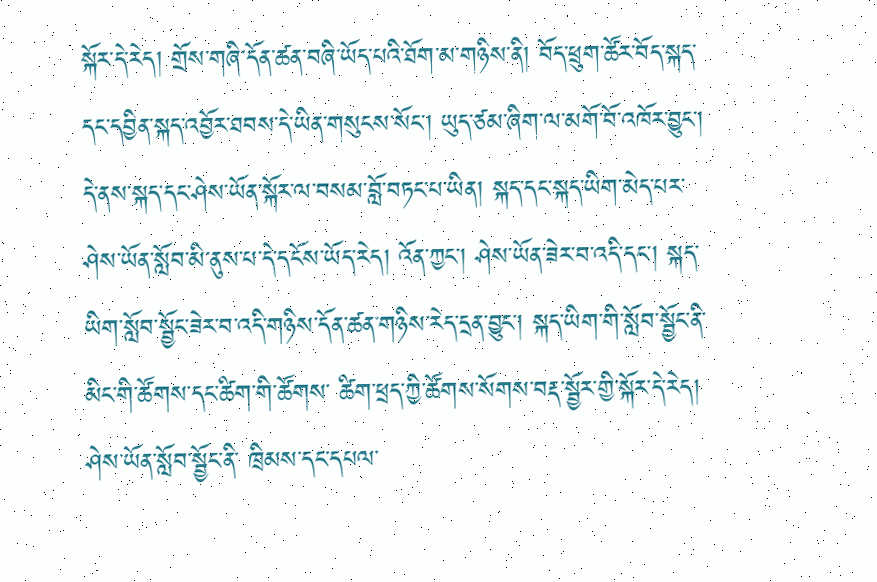སྐོར་དེ་རེད། གྲོས་གཞི་དོན་ཚན་བཞི་ཡོད་པའི་ཐོག་མ་གཉིས་ནི། བོད་ཕྲུག་ཚོར་བོད་སྐད་དང་དབྱིན་སྐད་འབྱོར་ཐབས་དེ་ཡིན་གསུངས་སོང་། ཡུད་ཙམ་ཞིག་ལ་མགོ་བོ་འཁོར་བྱུང་། དེ་ནས་སྐད་དང་ཤེས་ཡོན་སྐོར་ལ་བསམ་བློ་བཏང་པ་ཡིན། སྐད་དང་སྐད་ཡིག་མེད་པར་ཤེས་ཡོན་སློབ་མི་ནུས་པ་དེ་དངོས་ཡོད་རེད། འོན་ཀྱང་། ཤེས་ཡོན་ཟེར་བ་འདི་དང་། སྐད་ཡིག་སློབ་སྦྱོང་ཟེར་བ་འདི་གཉིས་དོན་ཚན་གཉིས་རེད་དྲན་བྱུང་། སྐད་ཡིག་གི་སློབ་སྦྱོང་ནི་ མིང་གི་ཚོགས་དང་ཚིག་གི་ཚོགས་ ཚིག་ཕྲད་ཀྱི་ཚོགས་སོགས་བརྡ་སྦྱོར་གྱི་སྐོར་དེ་རེད། ཤེས་ཡོན་སློབ་སྦྱོང་ནི་ ཁྲིམས་དང་དཔལ་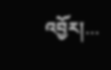འབྱོར།…